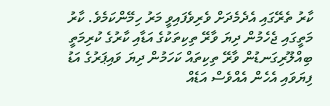ކާރު ތެރޭގައި އެދެމެދަށް ވެރިވެފައިވީ މަރު ހިމޭންކަމެވެ. ކާރު މަތީގައި ޖެހެމުން ދިޔަ ވާރޭ ތިކިތަކުގެ އަޑާއި ކާރުގެ ކުރިމަތީ ބިއްލޫރިގަނޑުން ވާރޭ ތިކިތައް ކަހަމުން ދިޔަ ވައިޕަރުގެ އަޑު ފިޔަވައި އެހެން އެއްވެސް އަޑެއް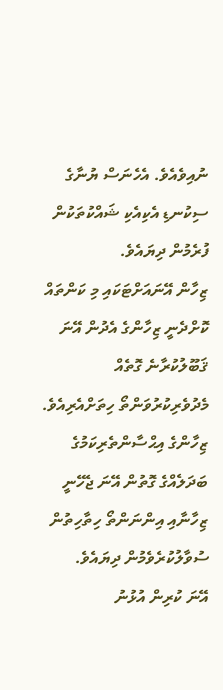ނުއިވެއެވެ. އެހެނަސް ޔުނާގެ ސިކުނޑި އެކިއެކި ޝައްކުތަކުން ފުރެމުން ދިޔައެވެ.
ޒިހާން އޭނައަށްޓަކައި މި ކަންތައް ކޮށްދެނީ ޒިހާންގެ އެދުން އޭނަ ޤަބޫލުކުރާނެ ގޮތެއް މެދުވެރިކުރުވަންތޯ ހިތަށްއެރިއެވެ. ޒިހާންގެ އިޙްސާންތެރިކަމުގެ ބަދަލެއްގެ ގޮތުން އޭނަ ޖެހޭނީ ޒިހާނާއި އިންނަންތޯ ހިތާހިތުން ސުވާލުކުރެވެމުން ދިޔައެވެ.
އޭނަ ކުރިން އުޅުނު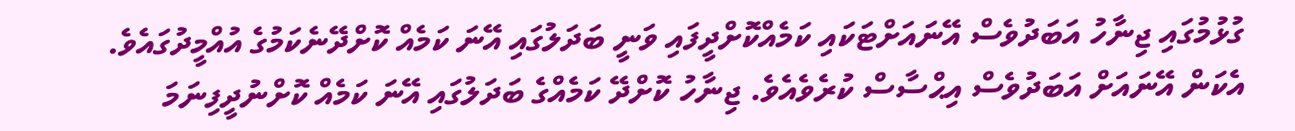ގުޅުމުގައި ޖިނާހު އަބަދުވެސް އޭނައަށްޓަކައި ކަމެއްކޮށްދީފައި ވަނީ ބަދަލުގައި އޭނަ ކަމެއް ކޮށްދޭނެކަމުގެ އުއްމީދުގައެވެ. އެކަން އޭނައަށް އަބަދުވެސް އިޙްސާސް ކުރެވެއެވެ. ޖިނާހު ކޮށްދޭ ކަމެއްގެ ބަދަލުގައި އޭނަ ކަމެއް ކޮށްނުދީފިނަމަ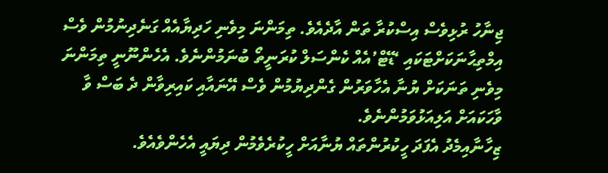ޖިނާހު ރުޅިވެސް އިސްކުރާ ތަން އާދެއެވެ. ތިމަންނަ މިވެނި ހަދިޔާއެއް ގަނެދިނުމުން ވެސް އިމްތިޙާނަކަށްޓަކައި ‘ޑޭޓް’އެއް ކެންސަލް ކުރަނީތޯ ބުނަމުންނެވެ. އެހެންނޫނީ ތިމަންނަ މިވެނި ތަނަކަށް ޔުނާ އެހާވަރުން ގެންދިޔުމުން ވެސް އޭނައާއި ކައިރިވާން ދެ ބަސް ވާ ވާހަކައަށް އަލިއަޅުވަމުންނެވެ.
ޒިހާނާއިމެދު އެފަދަ ހީކުރުންތައް ޔުނާއަށް ހީކުރެވެމުން ދިޔައީ އެހެންވެއެވެ.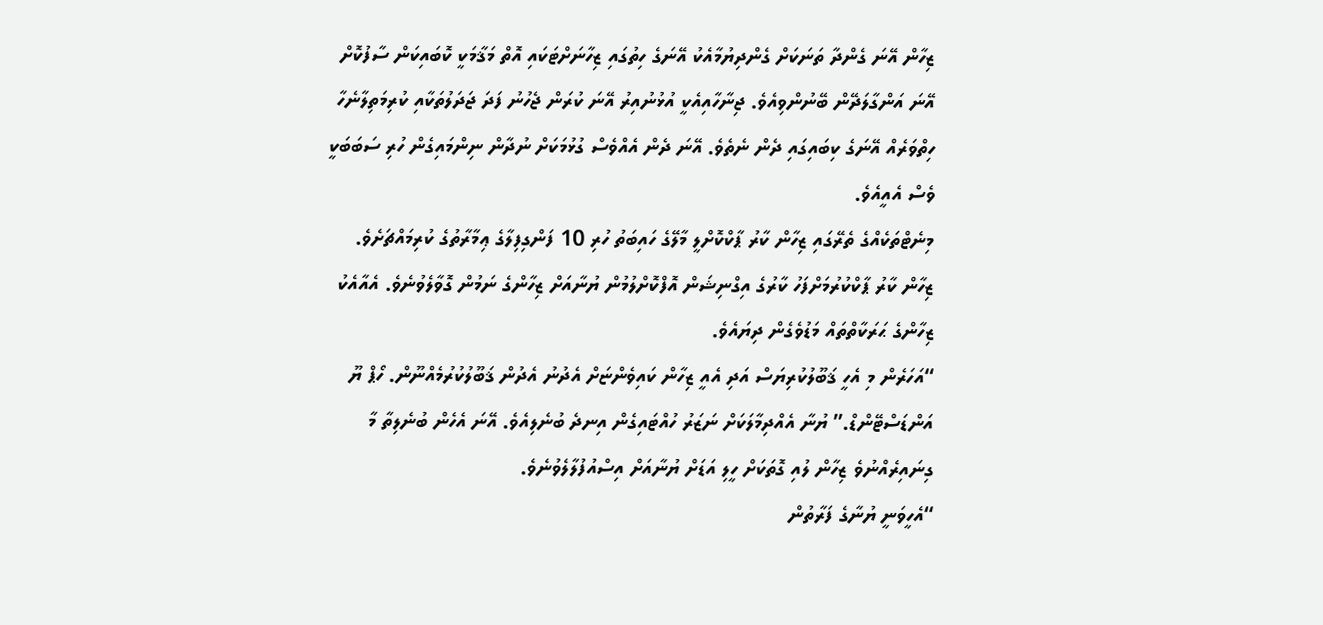ޒިހާން އޭނަ ގެންދާ ތަނަކަށް ގެންދިޔުމާއެކު އޭނަގެ ހިތުގައި ޒިހާނަށްޓަކައި އޮތް މަޤާމަކީ ކޮބައިކަން ސާފުކޮށް އޭނަ އަންގާލަދޭން ބޭނުންވިއެވެ. ޖިނާހާއިއެކީ އުޅުނުއިރު އޭނަ ކުރަން ޖެހުނު ފަދަ ޖަދަލުތަކާއި ކުރިމަތިލާނެހާ ހިތްވަރެއް އޭނަގެ ކިބައިގައި ދެން ނެތެވެ. އޭނަ ދެން އެއްވެސް ގުޅުމަކަށް ނުދާން ނިންމައިގެން ހުރި ސަބަބަކީ ވެސް އެއީއެވެ.
މިނެޓްތަކެއްގެ ތެރޭގައި ޒިހާން ކާރު ޕާކްކޮށްލީ މާލޭގެ ހައިބަތު ހުރި 10 ފަންގިފިލާގެ ޢިމާރާތުގެ ކުރިމައްޗަށެވެ. ޒިހާން ކާރު ޕާކްކުރުމަށްފަހު ކާރުގެ އިގްނިޝަން އޮފްކޮށްލުމުން ޔުނާއަށް ޒިހާންގެ ނަމުން ގޮވާލެވުނެވެ. އެއާއެކު ޒިހާންގެ ޙަރަކާތްތައް މަޑުވެގެން ދިޔައެވެ.
“އަހަރެން މި އެހީ ޤަބޫލުކުރިޔަސް އަދި އެއީ ޒިހާން ކައިވެންޏަށް އެދުނު އެދުން ޤަބޫލުކުރުމެއްނޫން. ހޯޕް ޔޫ އަންޑަސްޓޭންޑް.” ޔުނާ އެއްދިމާލަކަށް ނަޒަރު ހުއްޓައިގެން އިނދެ ބުނެލިއެވެ. އޭނަ އެހެން ބުނެލިތާ މާ ގިނައިރެއްނުވެ ޒިހާން ލުއި ގޮތަކަށް ހީލި އަޑަށް ޔުނާއަށް އިސްއުފުލާލެވުނެވެ.
“އެހީވަނީ ޔުނާގެ ފަރާތުން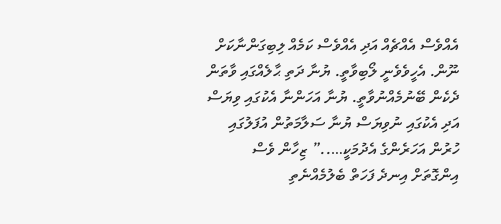އެއްވެސް އެއްޗެއް އަދި އެއްވެސް ކަމެއް ލިބިގަންނާކަށް ނޫން. އެހީވެވެނީ ލޯބިވާތީ. ޔުނާ ދަތި ޙާލެއްގައި ވާތަން ދެކެން ބޭނުމެއްނުވާތީ. ޔުނާ އަހަންނާ އެކުގައި ވިޔަސް އަދި އެކުގައި ނުވިޔަސް ޔުނާ ސަލާމަތުން އުފަލުގައި ހުރުން އަހަރެންގެ އެދުމަކީ…..” ޒިހާން ވެސް އިންގޮތަށް އިނދެ ފަހަތް ބެލުމެއްނެތި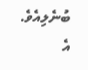ބުނެލިއެވެ. އެ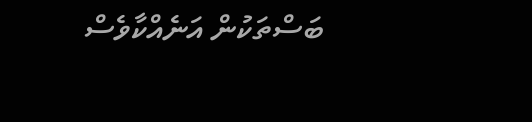ބަސްތަކުން އަނެއްކާވެސް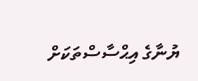ޔުނާގެ އިޙްސާސްތަކަށް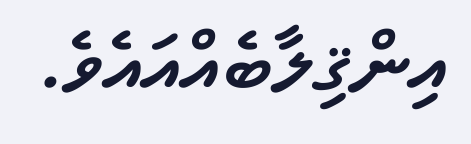އިންޤިލާބެއްއައެވެ.